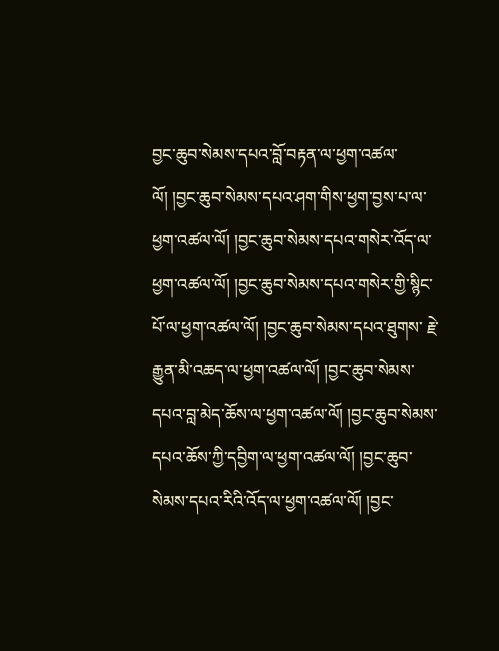བྱང་ཆུབ་སེམས་དཔའ་བློ་བརྟན་ལ་ཕྱག་འཚལ་ལོ། །བྱང་ཆུབ་སེམས་དཔའ་ཤག་གིས་ཕྱག་བྱས་པ་ལ་ཕྱག་འཚལ་ལོ། །བྱང་ཆུབ་སེམས་དཔའ་གསེར་འོད་ལ་ཕྱག་འཚལ་ལོ། །བྱང་ཆུབ་སེམས་དཔའ་གསེར་གྱི་སྙིང་པོ་ལ་ཕྱག་འཚལ་ལོ། །བྱང་ཆུབ་སེམས་དཔའ་ཐུགས་ རྗེ་རྒྱུན་མི་འཆད་ལ་ཕྱག་འཚལ་ལོ། །བྱང་ཆུབ་སེམས་དཔའ་བླ་མེད་ཆོས་ལ་ཕྱག་འཚལ་ལོ། །བྱང་ཆུབ་སེམས་དཔའ་ཆོས་ཀྱི་དབྱིག་ལ་ཕྱག་འཚལ་ལོ། །བྱང་ཆུབ་སེམས་དཔའ་རིའི་འོད་ལ་ཕྱག་འཚལ་ལོ། །བྱང་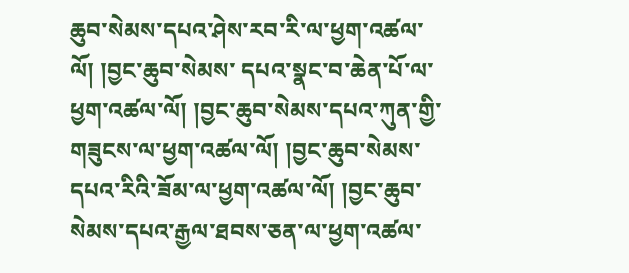ཆུབ་སེམས་དཔའ་ཤེས་རབ་རི་ལ་ཕྱག་འཚལ་ལོ། །བྱང་ཆུབ་སེམས་ དཔའ་སྣང་བ་ཆེན་པོ་ལ་ཕྱག་འཚལ་ལོ། །བྱང་ཆུབ་སེམས་དཔའ་ཀུན་གྱི་གཟུངས་ལ་ཕྱག་འཚལ་ལོ། །བྱང་ཆུབ་སེམས་དཔའ་རིའི་ཟོམ་ལ་ཕྱག་འཚལ་ལོ། །བྱང་ཆུབ་སེམས་དཔའ་རྒྱལ་ཐབས་ཅན་ལ་ཕྱག་འཚལ་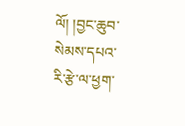ལོ། །བྱང་ཆུབ་སེམས་དཔའ་རི་རྩེ་ལ་ཕྱག་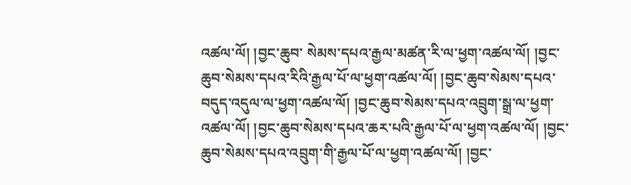འཚལ་ལོ། །བྱང་ཆུབ་ སེམས་དཔའ་རྒྱལ་མཚན་རི་ལ་ཕྱག་འཚལ་ལོ། །བྱང་ཆུབ་སེམས་དཔའ་རིའི་རྒྱལ་པོ་ལ་ཕྱག་འཚལ་ལོ། །བྱང་ཆུབ་སེམས་དཔའ་བདུད་འདུལ་ལ་ཕྱག་འཚལ་ལོ། །བྱང་ཆུབ་སེམས་དཔའ་འབྲུག་སྒྲ་ལ་ཕྱག་འཚལ་ལོ། །བྱང་ཆུབ་སེམས་དཔའ་ཆར་པའི་རྒྱལ་པོ་ལ་ཕྱག་འཚལ་ལོ། །བྱང་ ཆུབ་སེམས་དཔའ་འབྲུག་གི་རྒྱལ་པོ་ལ་ཕྱག་འཚལ་ལོ། །བྱང་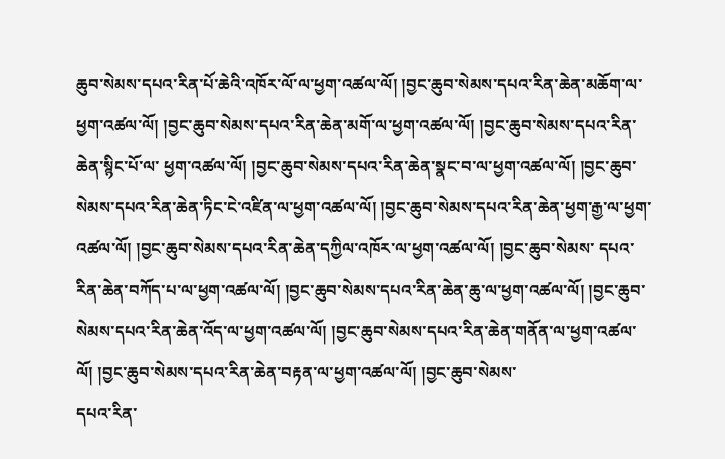ཆུབ་སེམས་དཔའ་རིན་པོ་ཆེའི་འཁོར་ལོ་ལ་ཕྱག་འཚལ་ལོ། །བྱང་ཆུབ་སེམས་དཔའ་རིན་ཆེན་མཆོག་ལ་ཕྱག་འཚལ་ལོ། །བྱང་ཆུབ་སེམས་དཔའ་རིན་ཆེན་མགོ་ལ་ཕྱག་འཚལ་ལོ། །བྱང་ཆུབ་སེམས་དཔའ་རིན་ཆེན་སྙིང་པོ་ལ་ ཕྱག་འཚལ་ལོ། །བྱང་ཆུབ་སེམས་དཔའ་རིན་ཆེན་སྣང་བ་ལ་ཕྱག་འཚལ་ལོ། །བྱང་ཆུབ་སེམས་དཔའ་རིན་ཆེན་ཏིང་ངེ་འཛིན་ལ་ཕྱག་འཚལ་ལོ། །བྱང་ཆུབ་སེམས་དཔའ་རིན་ཆེན་ཕྱག་རྒྱ་ལ་ཕྱག་འཚལ་ལོ། །བྱང་ཆུབ་སེམས་དཔའ་རིན་ཆེན་དཀྱིལ་འཁོར་ལ་ཕྱག་འཚལ་ལོ། །བྱང་ཆུབ་སེམས་ དཔའ་རིན་ཆེན་བཀོད་པ་ལ་ཕྱག་འཚལ་ལོ། །བྱང་ཆུབ་སེམས་དཔའ་རིན་ཆེན་ཆུ་ལ་ཕྱག་འཚལ་ལོ། །བྱང་ཆུབ་སེམས་དཔའ་རིན་ཆེན་འོད་ལ་ཕྱག་འཚལ་ལོ། །བྱང་ཆུབ་སེམས་དཔའ་རིན་ཆེན་གནོན་ལ་ཕྱག་འཚལ་ལོ། །བྱང་ཆུབ་སེམས་དཔའ་རིན་ཆེན་བརྟན་ལ་ཕྱག་འཚལ་ལོ། །བྱང་ཆུབ་སེམས་
དཔའ་རིན་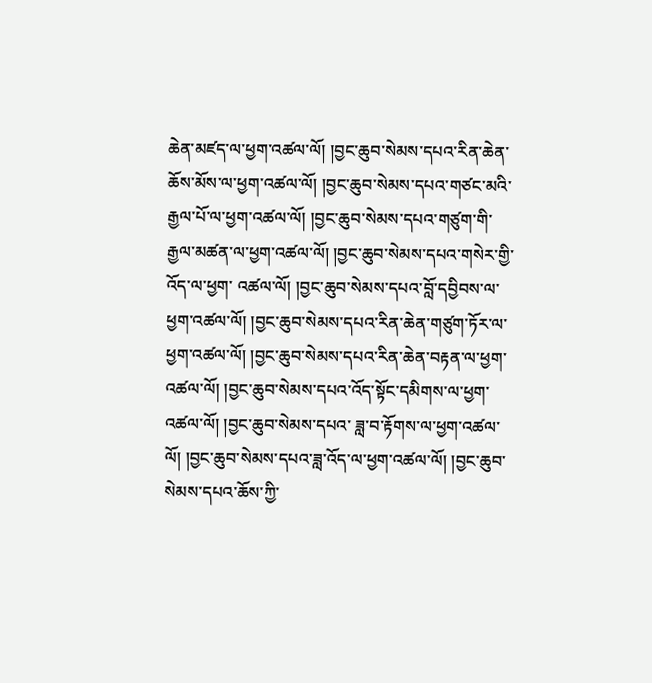ཆེན་མཛད་ལ་ཕྱག་འཚལ་ལོ། །བྱང་ཆུབ་སེམས་དཔའ་རིན་ཆེན་ཆོས་མོས་ལ་ཕྱག་འཚལ་ལོ། །བྱང་ཆུབ་སེམས་དཔའ་གཙང་མའི་རྒྱལ་པོ་ལ་ཕྱག་འཚལ་ལོ། །བྱང་ཆུབ་སེམས་དཔའ་གཙུག་གི་རྒྱལ་མཚན་ལ་ཕྱག་འཚལ་ལོ། །བྱང་ཆུབ་སེམས་དཔའ་གསེར་གྱི་འོད་ལ་ཕྱག་ འཚལ་ལོ། །བྱང་ཆུབ་སེམས་དཔའ་བློ་དབྱིབས་ལ་ཕྱག་འཚལ་ལོ། །བྱང་ཆུབ་སེམས་དཔའ་རིན་ཆེན་གཙུག་ཏོར་ལ་ཕྱག་འཚལ་ལོ། །བྱང་ཆུབ་སེམས་དཔའ་རིན་ཆེན་བརྟན་ལ་ཕྱག་འཚལ་ལོ། །བྱང་ཆུབ་སེམས་དཔའ་འོད་སྟོང་དམིགས་ལ་ཕྱག་འཚལ་ལོ། །བྱང་ཆུབ་སེམས་དཔའ་ ཟླ་བ་རྟོགས་ལ་ཕྱག་འཚལ་ལོ། །བྱང་ཆུབ་སེམས་དཔའ་ཟླ་འོད་ལ་ཕྱག་འཚལ་ལོ། །བྱང་ཆུབ་སེམས་དཔའ་ཆོས་ཀྱི་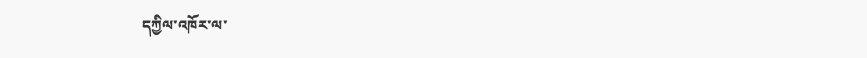དཀྱིལ་འཁོར་ལ་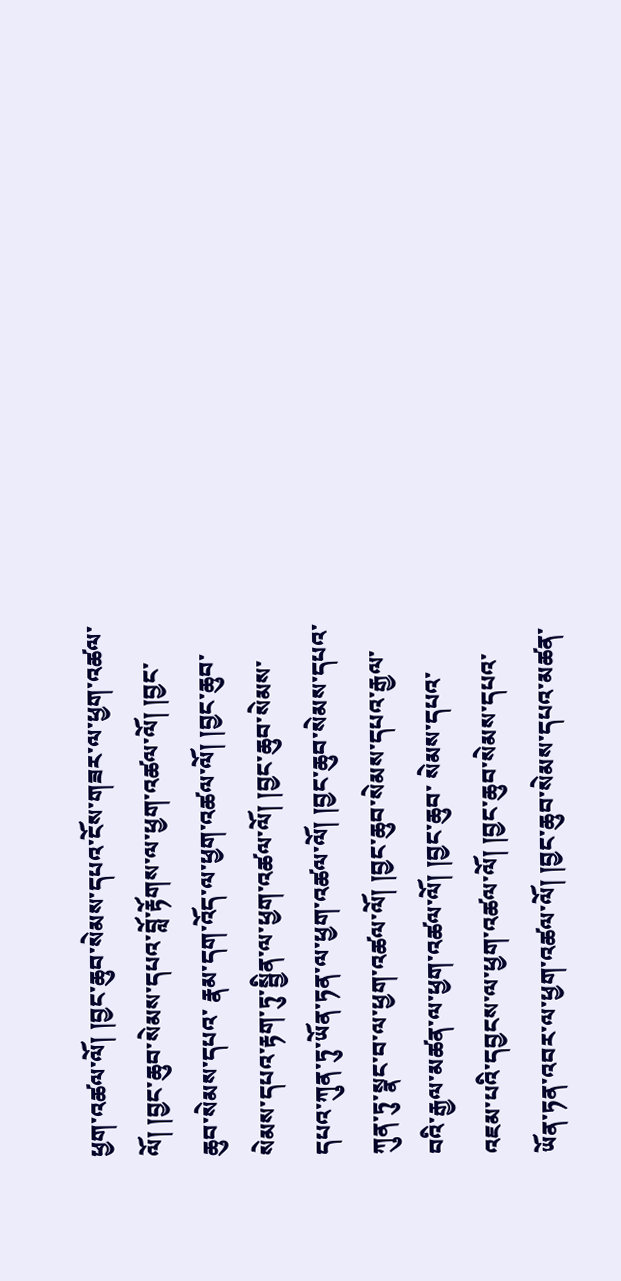ཕྱག་འཚལ་ལོ། །བྱང་ཆུབ་སེམས་དཔའ་ངོས་གཟར་ལ་ཕྱག་འཚལ་ལོ། །བྱང་ཆུབ་སེམས་དཔའ་བློ་རྟོགས་ལ་ཕྱག་འཚལ་ལོ། །བྱང་ཆུབ་སེམས་དཔའ་ རྣམ་དག་འོད་ལ་ཕྱག་འཚལ་ལོ། །བྱང་ཆུབ་སེམས་དཔའ་རྟག་ཏུ་སྦྱིན་ལ་ཕྱག་འཚལ་ལོ། །བྱང་ཆུབ་སེམས་དཔའ་ཀུན་ཏུ་ཡོན་ཏན་ལ་ཕྱག་འཚལ་ལོ། །བྱང་ཆུབ་སེམས་དཔའ་ཀུན་ཏུ་སྣང་བ་ལ་ཕྱག་འཚལ་ལོ། །བྱང་ཆུབ་སེམས་དཔའ་རྒྱལ་བའི་རྒྱལ་མཚན་ལ་ཕྱག་འཚལ་ལོ། །བྱང་ཆུབ་ སེམས་དཔའ་འཇམ་པའི་དབྱངས་ལ་ཕྱག་འཚལ་ལོ། །བྱང་ཆུབ་སེམས་དཔའ་ཡོན་ཏན་འབར་ལ་ཕྱག་འཚལ་ལོ། །བྱང་ཆུབ་སེམས་དཔའ་མཚན་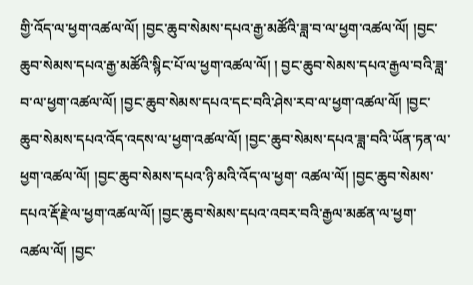གྱི་འོད་ལ་ཕྱག་འཚལ་ལོ། །བྱང་ཆུབ་སེམས་དཔའ་རྒྱ་མཚོའི་ཟླ་བ་ལ་ཕྱག་འཚལ་ལོ། །བྱང་ཆུབ་སེམས་དཔའ་རྒྱ་མཚོའི་སྙིང་པོ་ལ་ཕྱག་འཚལ་ལོ། ། བྱང་ཆུབ་སེམས་དཔའ་རྒྱལ་བའི་ཟླ་བ་ལ་ཕྱག་འཚལ་ལོ། །བྱང་ཆུབ་སེམས་དཔའ་དང་བའི་ཤེས་རབ་ལ་ཕྱག་འཚལ་ལོ། །བྱང་ཆུབ་སེམས་དཔའ་འོད་འདས་ལ་ཕྱག་འཚལ་ལོ། །བྱང་ཆུབ་སེམས་དཔའ་ཟླ་བའི་ཡོན་ཏན་ལ་ཕྱག་འཚལ་ལོ། །བྱང་ཆུབ་སེམས་དཔའ་ཉི་མའི་འོད་ལ་ཕྱག་ འཚལ་ལོ། །བྱང་ཆུབ་སེམས་དཔའ་རྡོ་རྗེ་ལ་ཕྱག་འཚལ་ལོ། །བྱང་ཆུབ་སེམས་དཔའ་འབར་བའི་རྒྱལ་མཚན་ལ་ཕྱག་འཚལ་ལོ། །བྱང་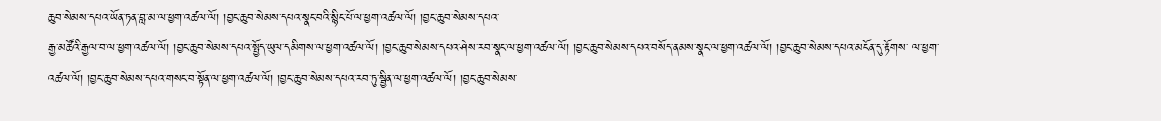ཆུབ་སེམས་དཔའ་ཡོན་ཏན་བླ་མ་ལ་ཕྱག་འཚལ་ལོ། །བྱང་ཆུབ་སེམས་དཔའ་སྣང་བའི་སྙིང་པོ་ལ་ཕྱག་འཚལ་ལོ། །བྱང་ཆུབ་སེམས་དཔའ་
རྒྱ་མཚོའི་རྒྱལ་བ་ལ་ཕྱག་འཚལ་ལོ། །བྱང་ཆུབ་སེམས་དཔའ་སྤྱོད་ཡུལ་དམིགས་ལ་ཕྱག་འཚལ་ལོ། །བྱང་ཆུབ་སེམས་དཔའ་ཤེས་རབ་སྣང་ལ་ཕྱག་འཚལ་ལོ། །བྱང་ཆུབ་སེམས་དཔའ་བསོད་ནམས་སྣང་ལ་ཕྱག་འཚལ་ལོ། །བྱང་ཆུབ་སེམས་དཔའ་མངོན་དུ་རྟོགས་ ལ་ཕྱག་འཚལ་ལོ། །བྱང་ཆུབ་སེམས་དཔའ་གསང་བ་སྟོན་ལ་ཕྱག་འཚལ་ལོ། །བྱང་ཆུབ་སེམས་དཔའ་རབ་ཏུ་སྦྱིན་ལ་ཕྱག་འཚལ་ལོ། །བྱང་ཆུབ་སེམས་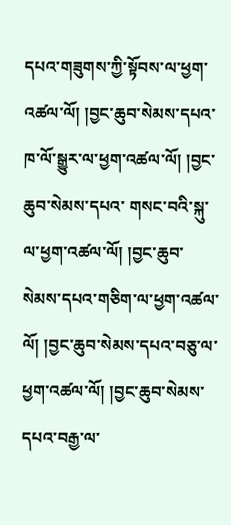དཔའ་གཟུགས་ཀྱི་སྟོབས་ལ་ཕྱག་འཚལ་ལོ། །བྱང་ཆུབ་སེམས་དཔའ་ཁ་ལོ་སྒྱུར་ལ་ཕྱག་འཚལ་ལོ། །བྱང་ཆུབ་སེམས་དཔའ་ གསང་བའི་སྐུ་ལ་ཕྱག་འཚལ་ལོ། །བྱང་ཆུབ་སེམས་དཔའ་གཅིག་ལ་ཕྱག་འཚལ་ལོ། །བྱང་ཆུབ་སེམས་དཔའ་བཅུ་ལ་ཕྱག་འཚལ་ལོ། །བྱང་ཆུབ་སེམས་དཔའ་བརྒྱ་ལ་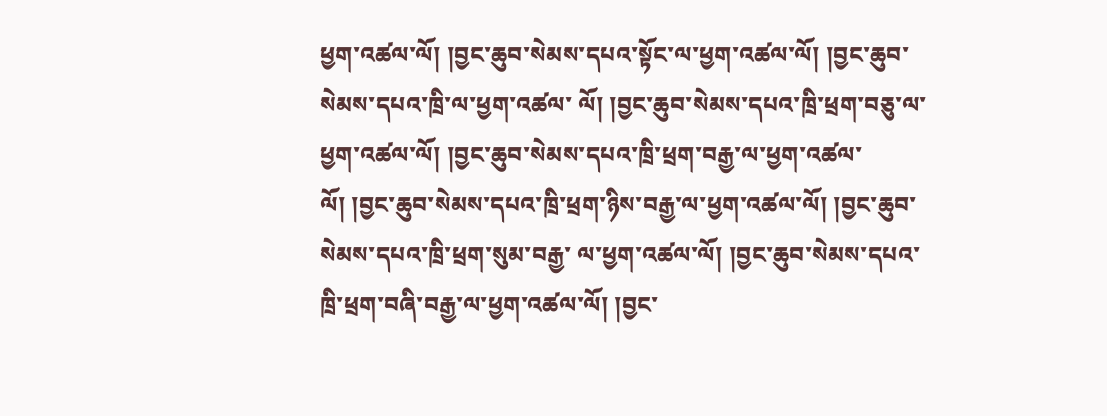ཕྱག་འཚལ་ལོ། །བྱང་ཆུབ་སེམས་དཔའ་སྟོང་ལ་ཕྱག་འཚལ་ལོ། །བྱང་ཆུབ་སེམས་དཔའ་ཁྲི་ལ་ཕྱག་འཚལ་ ལོ། །བྱང་ཆུབ་སེམས་དཔའ་ཁྲི་ཕྲག་བཅུ་ལ་ཕྱག་འཚལ་ལོ། །བྱང་ཆུབ་སེམས་དཔའ་ཁྲི་ཕྲག་བརྒྱ་ལ་ཕྱག་འཚལ་ལོ། །བྱང་ཆུབ་སེམས་དཔའ་ཁྲི་ཕྲག་ཉིས་བརྒྱ་ལ་ཕྱག་འཚལ་ལོ། །བྱང་ཆུབ་སེམས་དཔའ་ཁྲི་ཕྲག་སུམ་བརྒྱ་ ལ་ཕྱག་འཚལ་ལོ། །བྱང་ཆུབ་སེམས་དཔའ་ཁྲི་ཕྲག་བཞི་བརྒྱ་ལ་ཕྱག་འཚལ་ལོ། །བྱང་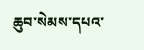ཆུབ་སེམས་དཔའ་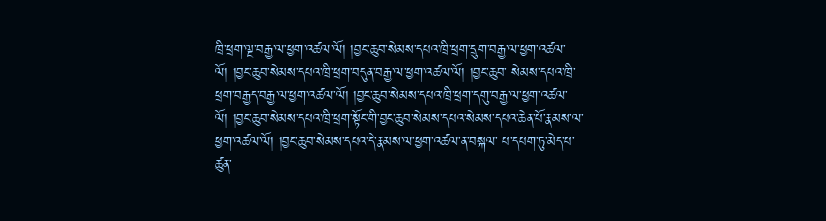ཁྲི་ཕྲག་ལྔ་བརྒྱ་ལ་ཕྱག་འཚལ་ལོ། །བྱང་ཆུབ་སེམས་དཔའ་ཁྲི་ཕྲག་དྲུག་བརྒྱ་ལ་ཕྱག་འཚལ་ལོ། །བྱང་ཆུབ་སེམས་དཔའ་ཁྲི་ཕྲག་བདུན་བརྒྱ་ལ་ཕྱག་འཚལ་ལོ། །བྱང་ཆུབ་ སེམས་དཔའ་ཁྲི་ཕྲག་བརྒྱད་བརྒྱ་ལ་ཕྱག་འཚལ་ལོ། །བྱང་ཆུབ་སེམས་དཔའ་ཁྲི་ཕྲག་དགུ་བརྒྱ་ལ་ཕྱག་འཚལ་ལོ། །བྱང་ཆུབ་སེམས་དཔའ་ཁྲི་ཕྲག་སྟོང་གི་བྱང་ཆུབ་སེམས་དཔའ་སེམས་དཔའ་ཆེན་པོ་རྣམས་ལ་ཕྱག་འཚལ་ལོ། །བྱང་ཆུབ་སེམས་དཔའ་དེ་རྣམས་ལ་ཕྱག་འཚལ་ན་བསྐལ་ པ་དཔག་ཏུ་མེད་པ་ཚུན་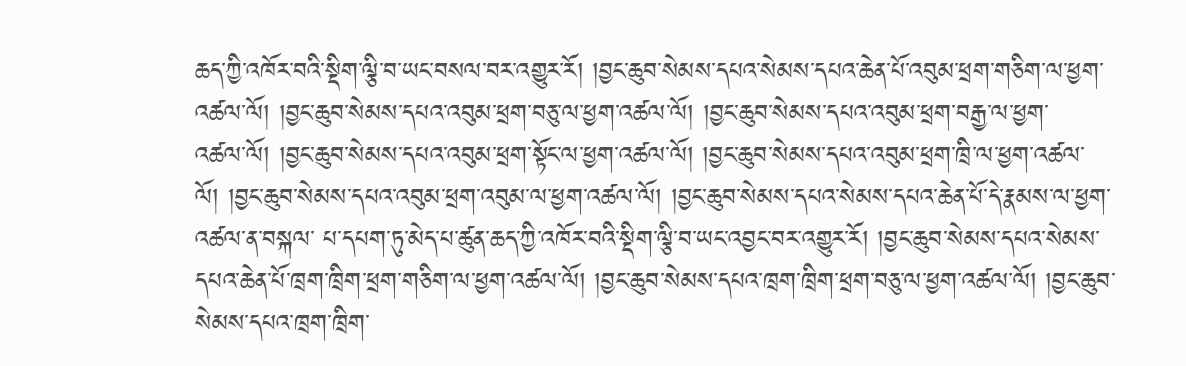ཆད་ཀྱི་འཁོར་བའི་སྡིག་ལྕི་བ་ཡང་བསལ་བར་འགྱུར་རོ། །བྱང་ཆུབ་སེམས་དཔའ་སེམས་དཔའ་ཆེན་པོ་འབུམ་ཕྲག་གཅིག་ལ་ཕྱག་འཚལ་ལོ། །བྱང་ཆུབ་སེམས་དཔའ་འབུམ་ཕྲག་བཅུ་ལ་ཕྱག་འཚལ་ལོ། །བྱང་ཆུབ་སེམས་དཔའ་འབུམ་ཕྲག་བརྒྱ་ལ་ཕྱག་
འཚལ་ལོ། །བྱང་ཆུབ་སེམས་དཔའ་འབུམ་ཕྲག་སྟོང་ལ་ཕྱག་འཚལ་ལོ། །བྱང་ཆུབ་སེམས་དཔའ་འབུམ་ཕྲག་ཁྲི་ལ་ཕྱག་འཚལ་ལོ། །བྱང་ཆུབ་སེམས་དཔའ་འབུམ་ཕྲག་འབུམ་ལ་ཕྱག་འཚལ་ལོ། །བྱང་ཆུབ་སེམས་དཔའ་སེམས་དཔའ་ཆེན་པོ་དེ་རྣམས་ལ་ཕྱག་འཚལ་ན་བསྐལ་ པ་དཔག་ཏུ་མེད་པ་ཚུན་ཆད་ཀྱི་འཁོར་བའི་སྡིག་ལྕི་བ་ཡང་འབྱང་བར་འགྱུར་རོ། །བྱང་ཆུབ་སེམས་དཔའ་སེམས་དཔའ་ཆེན་པོ་ཁྲག་ཁྲིག་ཕྲག་གཅིག་ལ་ཕྱག་འཚལ་ལོ། །བྱང་ཆུབ་སེམས་དཔའ་ཁྲག་ཁྲིག་ཕྲག་བཅུ་ལ་ཕྱག་འཚལ་ལོ། །བྱང་ཆུབ་སེམས་དཔའ་ཁྲག་ཁྲིག་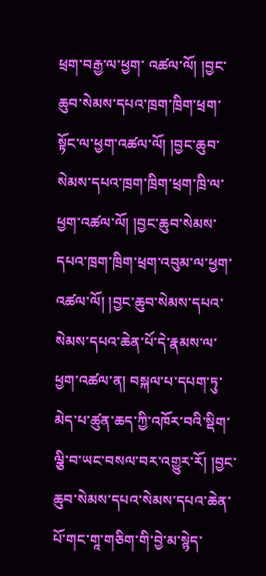ཕྲག་བརྒྱ་ལ་ཕྱག་ འཚལ་ལོ། །བྱང་ཆུབ་སེམས་དཔའ་ཁྲག་ཁྲིག་ཕྲག་སྟོང་ལ་ཕྱག་འཚལ་ལོ། །བྱང་ཆུབ་སེམས་དཔའ་ཁྲག་ཁྲིག་ཕྲག་ཁྲི་ལ་ཕྱག་འཚལ་ལོ། །བྱང་ཆུབ་སེམས་དཔའ་ཁྲག་ཁྲིག་ཕྲག་འབུམ་ལ་ཕྱག་འཚལ་ལོ། །བྱང་ཆུབ་སེམས་དཔའ་སེམས་དཔའ་ཆེན་པོ་དེ་རྣམས་ལ་ཕྱག་འཚལ་ན། བསྐལ་པ་དཔག་ཏུ་མེད་པ་ཚུན་ཆད་ཀྱི་འཁོར་བའི་སྡིག་ལྕི་བ་ཡང་བསལ་བར་འགྱུར་རོ། །བྱང་ཆུབ་སེམས་དཔའ་སེམས་དཔའ་ཆེན་པོ་གང་གཱ་གཅིག་གི་བྱེ་མ་སྙེད་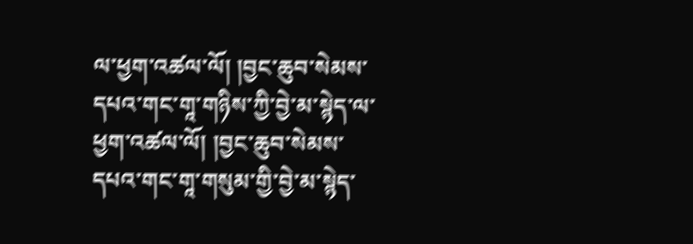ལ་ཕྱག་འཚལ་ལོ། །བྱང་ཆུབ་སེམས་དཔའ་གང་གཱ་གཉིས་ཀྱི་བྱེ་མ་སྙེད་ལ་ཕྱག་འཚལ་ལོ། །བྱང་ཆུབ་སེམས་ དཔའ་གང་གཱ་གསུམ་གྱི་བྱེ་མ་སྙེད་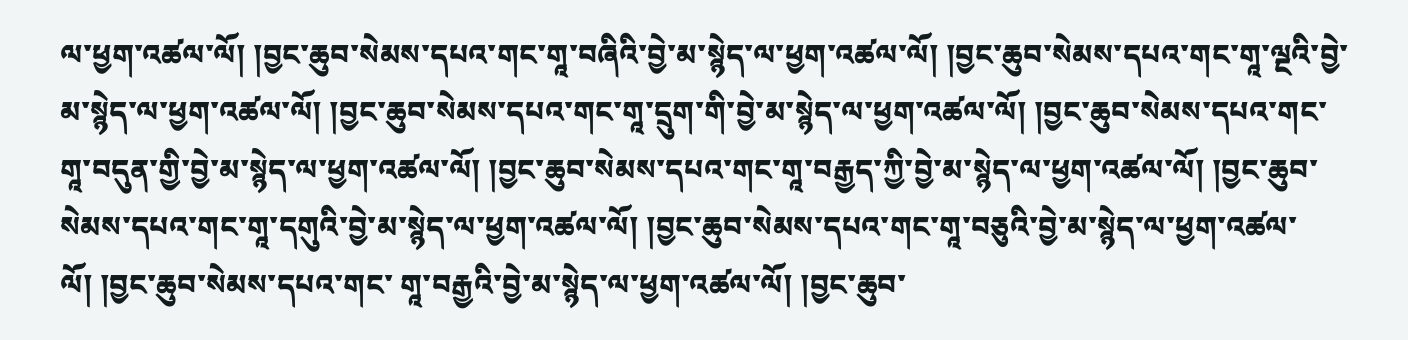ལ་ཕྱག་འཚལ་ལོ། །བྱང་ཆུབ་སེམས་དཔའ་གང་གཱ་བཞིའི་བྱེ་མ་སྙེད་ལ་ཕྱག་འཚལ་ལོ། །བྱང་ཆུབ་སེམས་དཔའ་གང་གཱ་ལྔའི་བྱེ་མ་སྙེད་ལ་ཕྱག་འཚལ་ལོ། །བྱང་ཆུབ་སེམས་དཔའ་གང་གཱ་དྲུག་གི་བྱེ་མ་སྙེད་ལ་ཕྱག་འཚལ་ལོ། །བྱང་ཆུབ་སེམས་དཔའ་གང་ གཱ་བདུན་གྱི་བྱེ་མ་སྙེད་ལ་ཕྱག་འཚལ་ལོ། །བྱང་ཆུབ་སེམས་དཔའ་གང་གཱ་བརྒྱད་ཀྱི་བྱེ་མ་སྙེད་ལ་ཕྱག་འཚལ་ལོ། །བྱང་ཆུབ་སེམས་དཔའ་གང་གཱ་དགུའི་བྱེ་མ་སྙེད་ལ་ཕྱག་འཚལ་ལོ། །བྱང་ཆུབ་སེམས་དཔའ་གང་གཱ་བཅུའི་བྱེ་མ་སྙེད་ལ་ཕྱག་འཚལ་ལོ། །བྱང་ཆུབ་སེམས་དཔའ་གང་ གཱ་བརྒྱའི་བྱེ་མ་སྙེད་ལ་ཕྱག་འཚལ་ལོ། །བྱང་ཆུབ་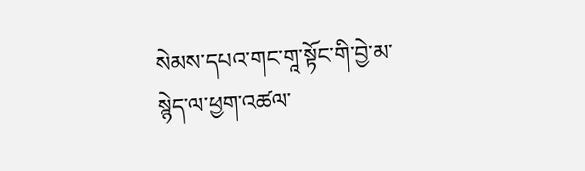སེམས་དཔའ་གང་གཱ་སྟོང་གི་བྱེ་མ་སྙེད་ལ་ཕྱག་འཚལ་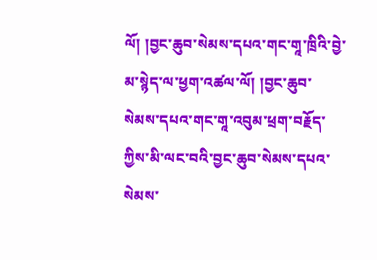ལོ། །བྱང་ཆུབ་སེམས་དཔའ་གང་གཱ་ཁྲིའི་བྱེ་མ་སྙེད་ལ་ཕྱག་འཚལ་ལོ། །བྱང་ཆུབ་སེམས་དཔའ་གང་གཱ་འབུམ་ཕྲག་བརྗོད་ཀྱིས་མི་ལང་བའི་བྱང་ཆུབ་སེམས་དཔའ་སེམས་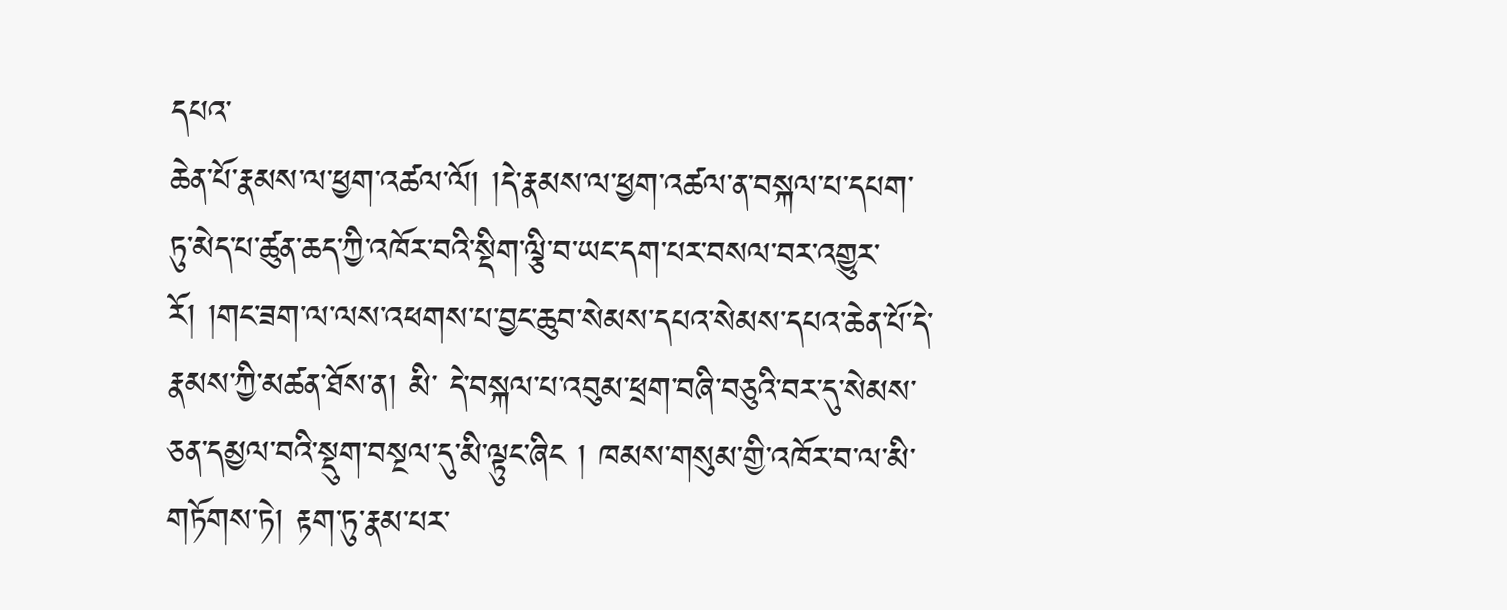དཔའ་
ཆེན་པོ་རྣམས་ལ་ཕྱག་འཚལ་ལོ། །དེ་རྣམས་ལ་ཕྱག་འཚལ་ན་བསྐལ་པ་དཔག་ཏུ་མེད་པ་ཚུན་ཆད་ཀྱི་འཁོར་བའི་སྡིག་ལྕི་བ་ཡང་དག་པར་བསལ་བར་འགྱུར་རོ། །གང་ཟག་ལ་ལས་འཕགས་པ་བྱང་ཆུབ་སེམས་དཔའ་སེམས་དཔའ་ཆེན་པོ་དེ་རྣམས་ཀྱི་མཚན་ཐོས་ན། མི་ དེ་བསྐལ་པ་འབུམ་ཕྲག་བཞི་བཅུའི་བར་དུ་སེམས་ཅན་དམྱལ་བའི་སྡུག་བསྔལ་དུ་མི་ལྟུང་ཞིང ། ཁམས་གསུམ་གྱི་འཁོར་བ་ལ་མི་གཏོགས་ཏེ། རྟག་ཏུ་རྣམ་པར་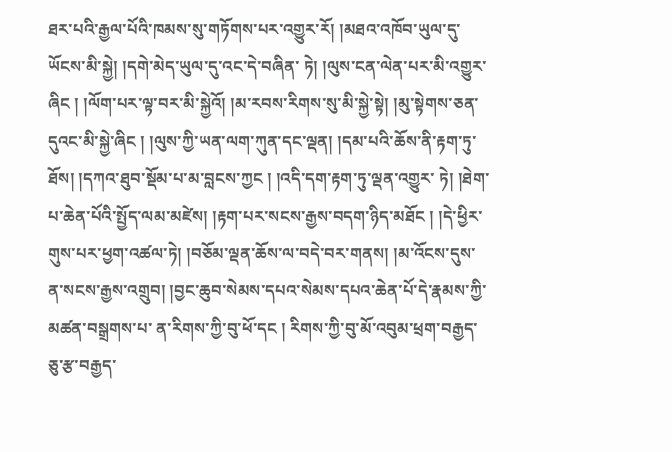ཐར་པའི་རྒྱལ་པོའི་ཁམས་སུ་གཏོགས་པར་འགྱུར་རོ། །མཐའ་འཁོབ་ཡུལ་དུ་ཡོངས་མི་སྐྱེ། །དགེ་མེད་ཡུལ་དུ་འང་དེ་བཞིན་ ཏེ། །ལུས་ངན་ལེན་པར་མི་འགྱུར་ཞིང ། །ལོག་པར་ལྟ་བར་མི་སྐྱེའོ། །མ་རབས་རིགས་སུ་མི་སྐྱེ་སྟེ། །མུ་སྟེགས་ཅན་དུའང་མི་སྐྱེ་ཞིང ། །ལུས་ཀྱི་ཡན་ལག་ཀུན་དང་ལྡན། །དམ་པའི་ཆོས་ནི་རྟག་ཏུ་ཐོས། །དཀའ་ཐུབ་སྡོམ་པ་མ་བླངས་ཀྱང ། །འདི་དག་རྟག་ཏུ་ལྡན་འགྱུར་ ཏེ། །ཐེག་པ་ཆེན་པོའི་སྤྱོད་ལམ་མཛེས། །རྟག་པར་སངས་རྒྱས་བདག་ཉིད་མཐོང ། །དེ་ཕྱིར་གུས་པར་ཕྱག་འཚལ་ཏེ། །བཅོམ་ལྡན་ཆོས་ལ་བདེ་བར་གནས། །མ་འོངས་དུས་ན་སངས་རྒྱས་འགྲུབ། །བྱང་ཆུབ་སེམས་དཔའ་སེམས་དཔའ་ཆེན་པོ་དེ་རྣམས་ཀྱི་མཚན་བསྒྲགས་པ་ ན་རིགས་ཀྱི་བུ་ཕོ་དང ། རིགས་ཀྱི་བུ་མོ་འབུམ་ཕྲག་བརྒྱད་ཅུ་རྩ་བརྒྱད་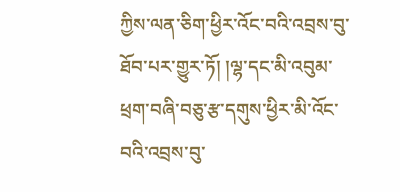ཀྱིས་ལན་ཅིག་ཕྱིར་འོང་བའི་འབྲས་བུ་ཐོབ་པར་གྱུར་ཏོ། །ལྷ་དང་མི་འབུམ་ཕྲག་བཞི་བཅུ་རྩ་དགུས་ཕྱིར་མི་འོང་བའི་འབྲས་བུ་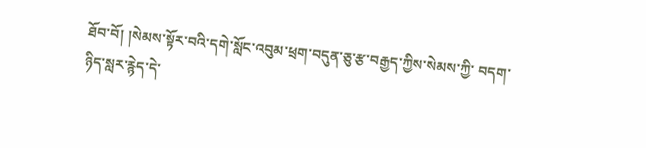ཐོབ་བོ། །སེམས་སྟོར་བའི་དགེ་སློང་འབུམ་ཕྲག་བདུན་ཅུ་རྩ་བརྒྱད་ཀྱིས་སེམས་ཀྱི་ བདག་ཉིད་སླར་རྙེད་དེ་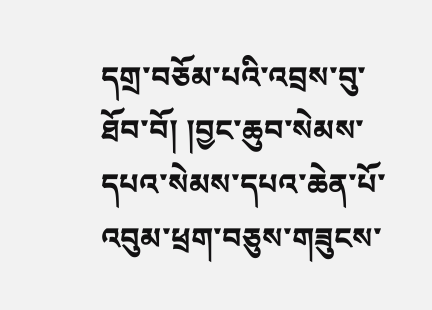དགྲ་བཅོམ་པའི་འབྲས་བུ་ཐོབ་བོ། །བྱང་ཆུབ་སེམས་དཔའ་སེམས་དཔའ་ཆེན་པོ་འབུམ་ཕྲག་བཅུས་གཟུངས་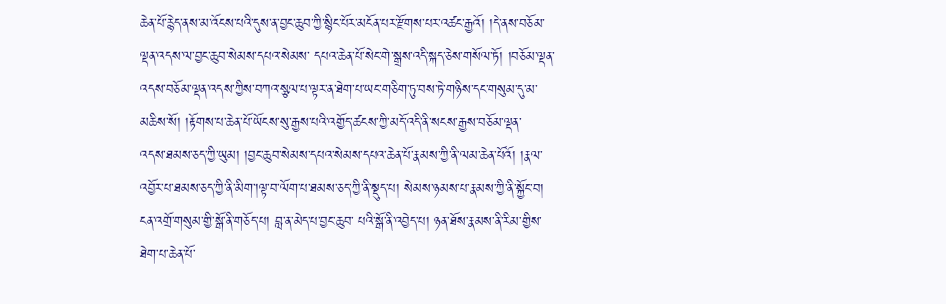ཆེན་པོ་རྙེད་ནས་མ་འོངས་པའི་དུས་ན་བྱང་ཆུབ་ཀྱི་སྙིང་པོར་མངོན་པར་རྫོགས་པར་འཚང་རྒྱའོ། །དེ་ནས་བཅོམ་ལྡན་འདས་ལ་བྱང་ཆུབ་སེམས་དཔའ་སེམས་ དཔའ་ཆེན་པོ་སེང་གེ་སྒྲས་འདི་སྐད་ཅེས་གསོལ་ཏོ། །བཅོམ་ལྡན་འདས་བཅོམ་ལྡན་འདས་ཀྱིས་བཀའ་སྩལ་པ་ལྟར་ན་ཐེག་པ་ཡང་གཅིག་ཏུ་བས་ཏེ་གཉིས་དང་གསུམ་དུ་མ་མཆིས་སོ། །རྟོགས་པ་ཆེན་པོ་ཡོངས་སུ་རྒྱས་པའི་འགྱོད་ཚངས་ཀྱི་མདོ་འདི་ནི་སངས་རྒྱས་བཅོམ་ལྡན་
འདས་ཐམས་ཅད་ཀྱི་ཡུམ། །བྱང་ཆུབ་སེམས་དཔའ་སེམས་དཔའ་ཆེན་པོ་རྣམས་ཀྱི་ནི་ལམ་ཆེན་པོའོ། །རྣལ་འབྱོར་པ་ཐམས་ཅད་ཀྱི་ནི་མིག་།ལྟ་བ་ལོག་པ་ཐམས་ཅད་ཀྱི་ནི་སྡུད་པ། སེམས་ཉམས་པ་རྣམས་ཀྱི་ནི་སྐྱོང་བ། ངན་འགྲོ་གསུམ་གྱི་སྒོ་ནི་གཅོད་པ། བླ་ན་མེད་པ་བྱང་ཆུབ་ པའི་སྒོ་ནི་འབྱེད་པ། ཉན་ཐོས་རྣམས་ནི་རིམ་གྱིས་ཐེག་པ་ཆེན་པོ་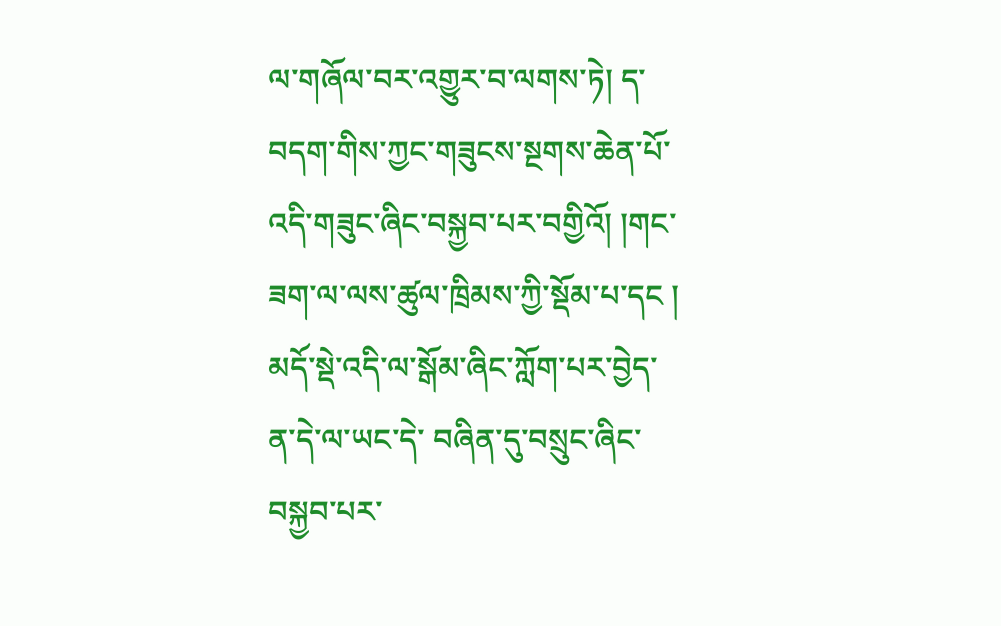ལ་གཞོལ་བར་འགྱུར་བ་ལགས་ཏེ། ད་བདག་གིས་ཀྱང་གཟུངས་སྔགས་ཆེན་པོ་འདི་གཟུང་ཞིང་བསྐྱབ་པར་བགྱིའོ། །གང་ཟག་ལ་ལས་ཚུལ་ཁྲིམས་ཀྱི་སྡོམ་པ་དང ། མདོ་སྡེ་འདི་ལ་སྒོམ་ཞིང་ཀློག་པར་བྱེད་ན་དེ་ལ་ཡང་དེ་ བཞིན་དུ་བསྲུང་ཞིང་བསྐྱབ་པར་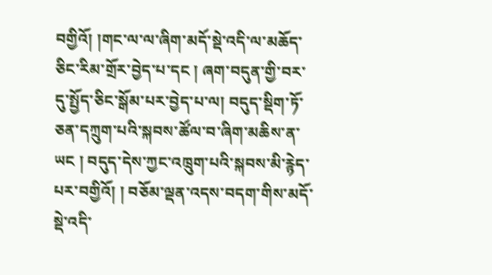བགྱིའོ། །གང་ལ་ལ་ཞིག་མདོ་སྡེ་འདི་ལ་མཆོད་ཅིང་རིམ་གྲོར་བྱེད་པ་དང ། ཞག་བདུན་གྱི་བར་དུ་སྤྱོད་ཅིང་སྒོམ་པར་བྱེད་པ་ལ། བདུད་སྡིག་ཏོ་ཅན་དཀྲུག་པའི་སྐབས་ཚོལ་བ་ཞིག་མཆིས་ན་ཡང ། བདུད་དེས་ཀྱང་འཁྲུག་པའི་སྐབས་མི་རྙེད་པར་བགྱིའོ། ། བཅོམ་ལྡན་འདས་བདག་གིས་མདོ་སྡེ་འདི་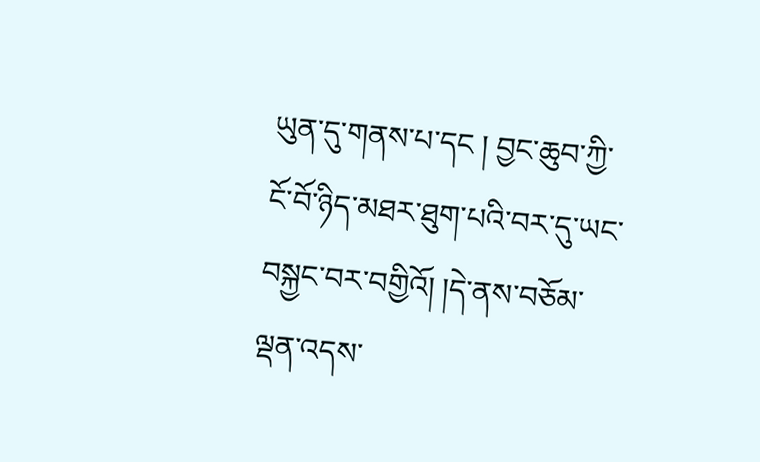ཡུན་དུ་གནས་པ་དང ། བྱང་ཆུབ་ཀྱི་ངོ་བོ་ཉིད་མཐར་ཐུག་པའི་བར་དུ་ཡང་བསྐྱང་བར་བགྱིའོ། །དེ་ནས་བཅོམ་ལྡན་འདས་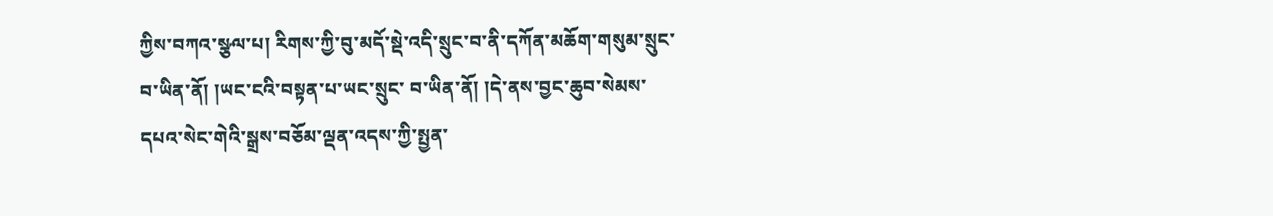ཀྱིས་བཀའ་སྩལ་པ། རིགས་ཀྱི་བུ་མདོ་སྡེ་འདི་སྲུང་བ་ནི་དཀོན་མཆོག་གསུམ་སྲུང་བ་ཡིན་ནོ། །ཡང་ངའི་བསྟན་པ་ཡང་སྲུང་ བ་ཡིན་ནོ། །དེ་ནས་བྱང་ཆུབ་སེམས་དཔའ་སེང་གེའི་སྒྲས་བཅོམ་ལྡན་འདས་ཀྱི་སྤྱན་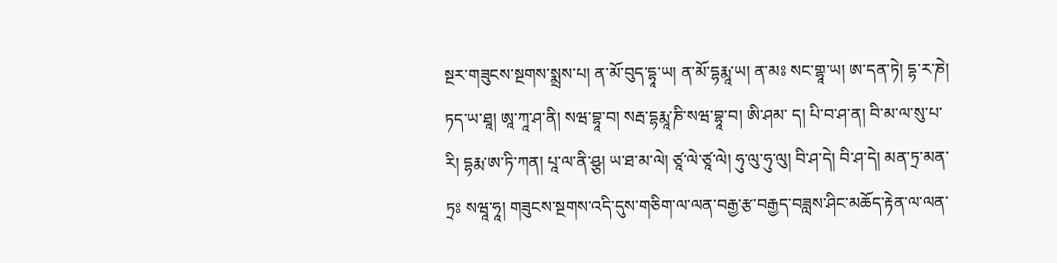སྔར་གཟུངས་སྔགས་སྨྲས་པ། ན་མོ་བུད་དྷཱ་ཡ། ན་མོ་དྷརྨཱ་ཡ། ན་མཿ སང་གྷཱ་ཡ། ཨ་དན་ཏེ། དྷ་ར་ཎེ། ཏད་ཡ་ཐཱ། ཨཱ་ཀཱ་ཤ་ནི། སཝ་བྷཱ་བ། སརྦ་དྷརྨཱ་ཎི་སཝ་བྷཱ་བ། ཨི་ཤམ་ ད། པི་བ་ཤ་ན། བི་མ་ལ་སུ་པ་རི། དྷརྨ་ཨ་ཏི་ཀན། པཱ་ལ་ནི་ཤྩ། ཡ་ཐ་མ་ལེ། ཙཱ་ལེ་ཙཱ་ལེ། ཧུ་ལུ་ཧུ་ལུ། བི་ཤ་དེ། བི་ཤ་དེ། མན་ཏྲ་མན་ཏྲཿ སཝཱ་ཧཱ། གཟུངས་སྔགས་འདི་དུས་གཅིག་ལ་ལན་བརྒྱ་རྩ་བརྒྱད་བཟླས་ཤིང་མཆོད་རྟེན་ལ་ལན་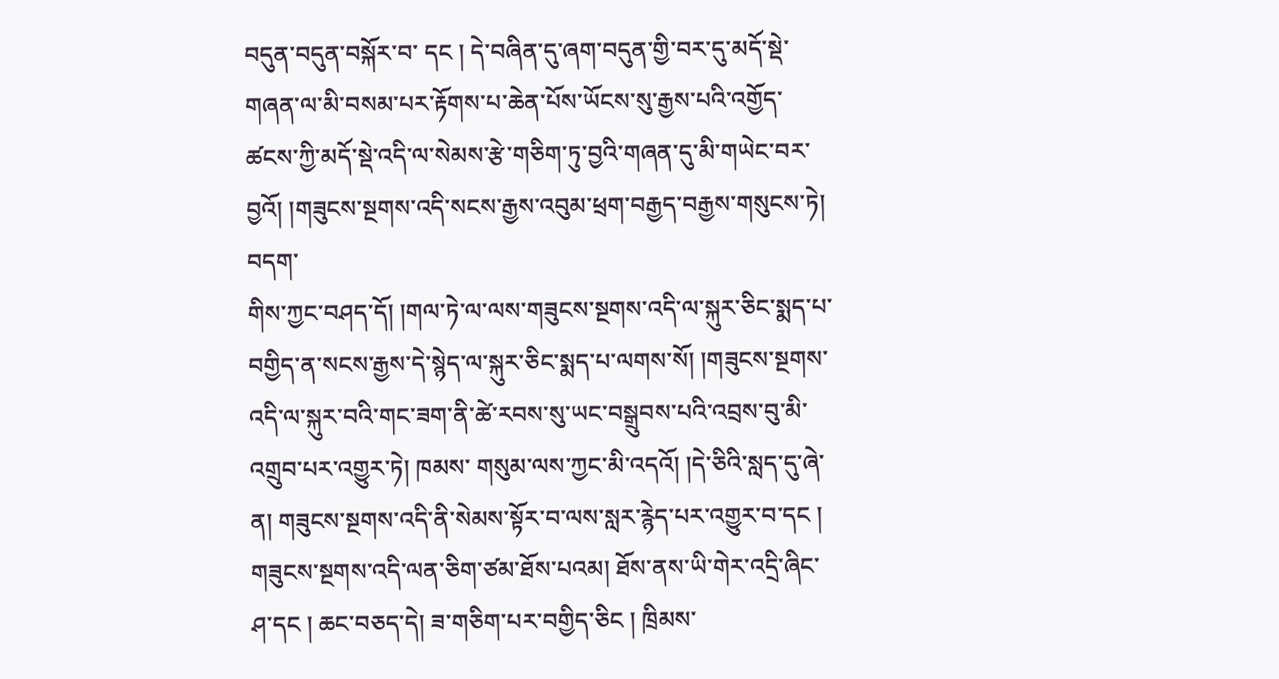བདུན་བདུན་བསྐོར་བ་ དང ། དེ་བཞིན་དུ་ཞག་བདུན་གྱི་བར་དུ་མདོ་སྡེ་གཞན་ལ་མི་བསམ་པར་རྟོགས་པ་ཆེན་པོས་ཡོངས་སུ་རྒྱས་པའི་འགྱོད་ཚངས་ཀྱི་མདོ་སྡེ་འདི་ལ་སེམས་རྩེ་གཅིག་ཏུ་བྱའི་གཞན་དུ་མི་གཡེང་བར་བྱའོ། །གཟུངས་སྔགས་འདི་སངས་རྒྱས་འབུམ་ཕྲག་བརྒྱད་བརྒྱས་གསུངས་ཏེ། བདག་
གིས་ཀྱང་བཤད་དོ། །གལ་ཏེ་ལ་ལས་གཟུངས་སྔགས་འདི་ལ་སྐུར་ཅིང་སྨད་པ་བགྱིད་ན་སངས་རྒྱས་དེ་སྙེད་ལ་སྐུར་ཅིང་སྨད་པ་ལགས་སོ། །གཟུངས་སྔགས་འདི་ལ་སྐུར་བའི་གང་ཟག་ནི་ཚེ་རབས་སུ་ཡང་བསྒྲུབས་པའི་འབྲས་བུ་མི་འགྲུབ་པར་འགྱུར་ཏེ། ཁམས་ གསུམ་ལས་ཀྱང་མི་འདའོ། །དེ་ཅིའི་སླད་དུ་ཞེ་ན། གཟུངས་སྔགས་འདི་ནི་སེམས་སྟོར་བ་ལས་སླར་རྙེད་པར་འགྱུར་བ་དང ། གཟུངས་སྔགས་འདི་ལན་ཅིག་ཙམ་ཐོས་པའམ། ཐོས་ནས་ཡི་གེར་འདྲི་ཞིང་ཤ་དང ། ཆང་བཅད་དེ། ཟ་གཅིག་པར་བགྱིད་ཅིང ། ཁྲིམས་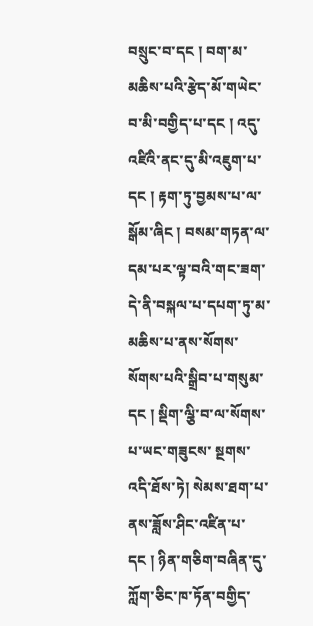བསྲུང་བ་དང ། བག་མ་མཆིས་པའི་རྩེད་མོ་གཡེང་བ་མི་བགྱིད་པ་དང ། འདུ་འཛིའི་ནང་དུ་མི་འཇུག་པ་དང ། རྟག་ཏུ་བྱམས་པ་ལ་སྒོམ་ཞིང ། བསམ་གཏན་ལ་དམ་པར་ལྟ་བའི་གང་ཟག་དེ་ནི་བསྐལ་པ་དཔག་ཏུ་མ་མཆིས་པ་ནས་སོགས་སོགས་པའི་སྒྲིབ་པ་གསུམ་དང ། སྡིག་ལྕི་བ་ལ་སོགས་པ་ཡང་གཟུངས་ སྔགས་འདི་ཐོས་ཏེ། སེམས་ཐག་པ་ནས་ཟློས་ཤིང་འཛིན་པ་དང ། ཉིན་གཅིག་བཞིན་དུ་ཀློག་ཅིང་ཁ་ཏོན་བགྱིད་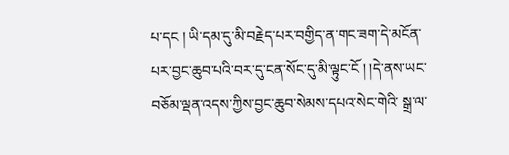པ་དང ། ཡི་དམ་དུ་མི་བརྗེད་པར་བགྱིད་ན་གང་ཟག་དེ་མངོན་པར་བྱང་ཆུབ་པའི་བར་དུ་ངན་སོང་དུ་མི་ལྟུང་ངོ ། །དེ་ནས་ཡང་བཅོམ་ལྡན་འདས་ཀྱིས་བྱང་ཆུབ་སེམས་དཔའ་སེང་གེའི་ སྒྲ་ལ་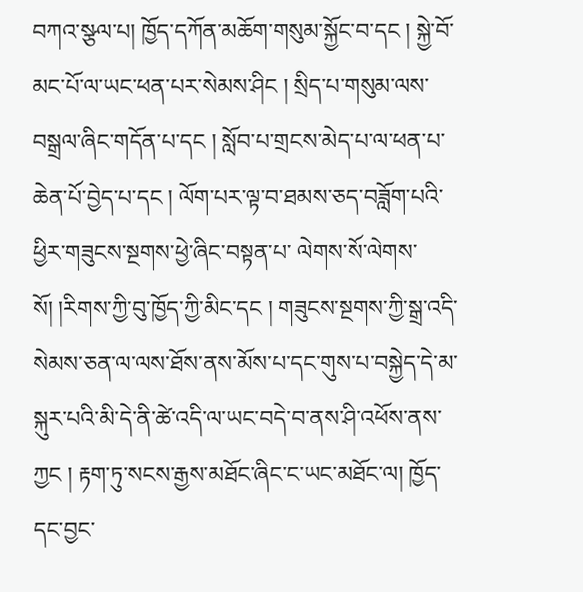བཀའ་སྩལ་པ། ཁྱོད་དཀོན་མཆོག་གསུམ་སྐྱོང་བ་དང ། སྐྱེ་བོ་མང་པོ་ལ་ཡང་ཕན་པར་སེམས་ཤིང ། སྲིད་པ་གསུམ་ལས་བསྒྲལ་ཞིང་གདོན་པ་དང ། སློབ་པ་གྲངས་མེད་པ་ལ་ཕན་པ་ཆེན་པོ་བྱེད་པ་དང ། ལོག་པར་ལྟ་བ་ཐམས་ཅད་བཟློག་པའི་ཕྱིར་གཟུངས་སྔགས་ཕྱེ་ཞིང་བསྟན་པ་ ལེགས་སོ་ལེགས་སོ། །རིགས་ཀྱི་བུ་ཁྱོད་ཀྱི་མིང་དང ། གཟུངས་སྔགས་ཀྱི་སྒྲ་འདི་སེམས་ཅན་ལ་ལས་ཐོས་ནས་མོས་པ་དང་གུས་པ་བསྐྱེད་དེ་མ་སྐུར་པའི་མི་དེ་ནི་ཚེ་འདི་ལ་ཡང་བདེ་བ་ནས་ཤི་འཕོས་ནས་ཀྱང ། རྟག་ཏུ་སངས་རྒྱས་མཐོང་ཞིང་ང་ཡང་མཐོང་ལ། ཁྱོད་དང་བྱང་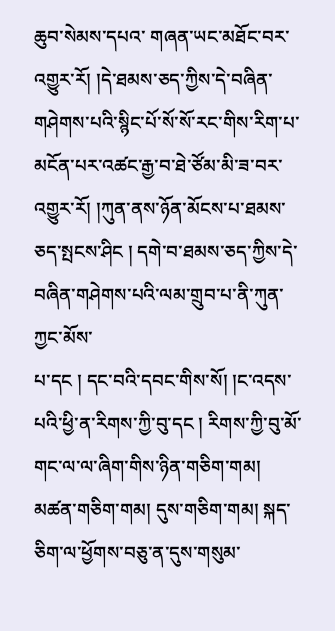ཆུབ་སེམས་དཔའ་ གཞན་ཡང་མཐོང་བར་འགྱུར་རོ། །དེ་ཐམས་ཅད་ཀྱིས་དེ་བཞིན་གཤེགས་པའི་སྙིང་པོ་སོ་སོ་རང་གིས་རིག་པ་མངོན་པར་འཚང་རྒྱ་བ་ཐེ་ཙོམ་མི་ཟ་བར་འགྱུར་རོ། །ཀུན་ནས་ཉོན་མོངས་པ་ཐམས་ཅད་སྤངས་ཤིང ། དགེ་བ་ཐམས་ཅད་ཀྱིས་དེ་བཞིན་གཤེགས་པའི་ལམ་གྲུབ་པ་ནི་ཀུན་ཀྱང་མོས་
པ་དང ། དང་བའི་དབང་གིས་སོ། །ང་འདས་པའི་ཕྱི་ན་རིགས་ཀྱི་བུ་དང ། རིགས་ཀྱི་བུ་མོ་གང་ལ་ལ་ཞིག་གིས་ཉིན་གཅིག་གམ། མཚན་གཅིག་གམ། དུས་གཅིག་གམ། སྐད་ཅིག་ལ་ཕྱོགས་བཅུ་ན་དུས་གསུམ་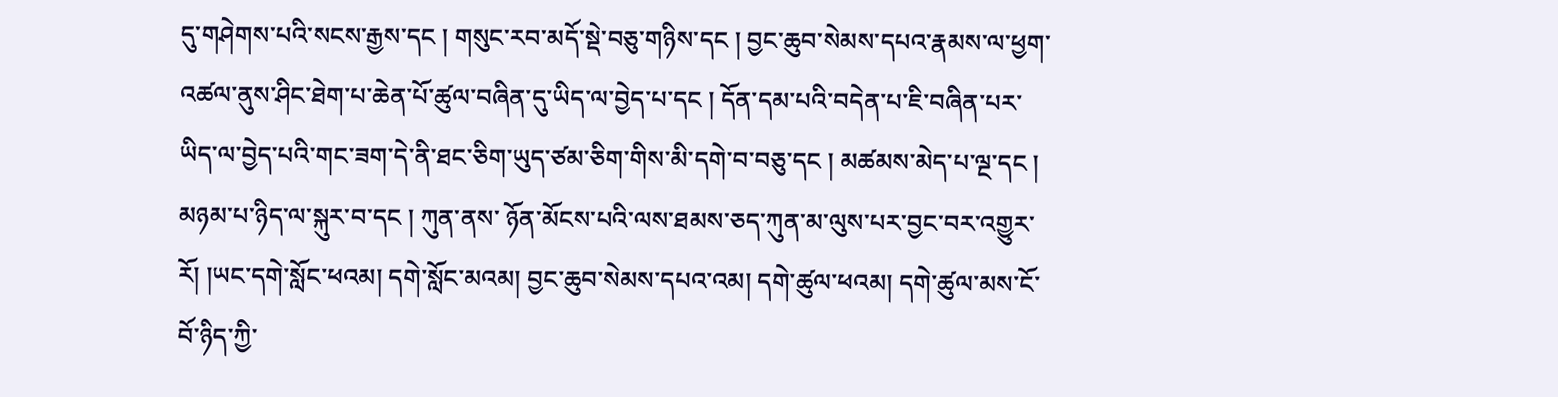དུ་གཤེགས་པའི་སངས་རྒྱས་དང ། གསུང་རབ་མདོ་སྡེ་བཅུ་གཉིས་དང ། བྱང་ཆུབ་སེམས་དཔའ་རྣམས་ལ་ཕྱག་འཚལ་ནུས་ཤིང་ཐེག་པ་ཆེན་པོ་ཚུལ་བཞིན་དུ་ཡིད་ལ་བྱེད་པ་དང ། དོན་དམ་པའི་བདེན་པ་ཇི་བཞིན་པར་ཡིད་ལ་བྱེད་པའི་གང་ཟག་དེ་ནི་ཐང་ཅིག་ཡུད་ཙམ་ཅིག་གིས་མི་དགེ་བ་བཅུ་དང ། མཚམས་མེད་པ་ལྔ་དང ། མཉམ་པ་ཉིད་ལ་སྐུར་བ་དང ། ཀུན་ནས་ ཉོན་མོངས་པའི་ལས་ཐམས་ཅད་ཀུན་མ་ལུས་པར་བྱང་བར་འགྱུར་རོ། །ཡང་དགེ་སློང་ཕའམ། དགེ་སློང་མའམ། བྱང་ཆུབ་སེམས་དཔའ་འམ། དགེ་ཚུལ་ཕའམ། དགེ་ཚུལ་མས་ངོ་བོ་ཉིད་ཀྱི་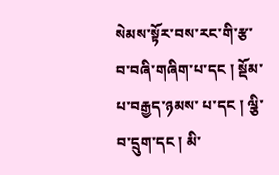སེམས་སྟོར་བས་རང་གི་རྩ་བ་བཞི་གཞིག་པ་དང ། སྡོམ་པ་བརྒྱད་ཉམས་ པ་དང ། ལྕི་བ་དྲུག་དང ། མི་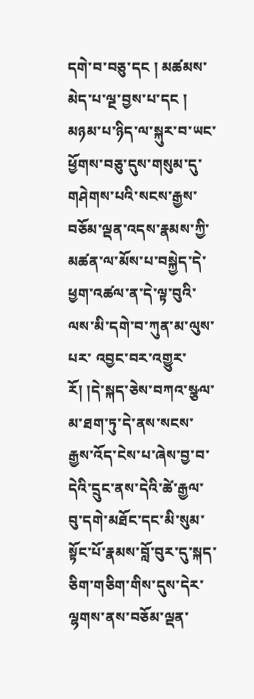དགེ་བ་བཅུ་དང ། མཚམས་མེད་པ་ལྔ་བྱས་པ་དང ། མཉམ་པ་ཉིད་ལ་སྐུར་བ་ཡང་ཕྱོགས་བཅུ་དུས་གསུམ་དུ་གཤེགས་པའི་སངས་རྒྱས་བཅོམ་ལྡན་འདས་རྣམས་ཀྱི་མཚན་ལ་མོས་པ་བསྐྱེད་དེ་ཕྱག་འཚལ་ན་དེ་ལྟ་བུའི་ལས་མི་དགེ་བ་ཀུན་མ་ལུས་པར་ འབྱང་བར་འགྱུར་རོ། །དེ་སྐད་ཅེས་བཀའ་སྩལ་མ་ཐག་ཏུ་དེ་ནས་སངས་རྒྱས་འོད་ངེས་པ་ཞེས་བྱ་བ་དེའི་དྲུང་ནས་དེའི་ཚེ་རྒྱལ་བུ་དགེ་མཐོང་དང་མི་སུམ་སྟོང་པོ་རྣམས་བློ་བུར་དུ་སྐད་ཅིག་གཅིག་གིས་དུས་དེར་ལྷགས་ནས་བཅོམ་ལྡན་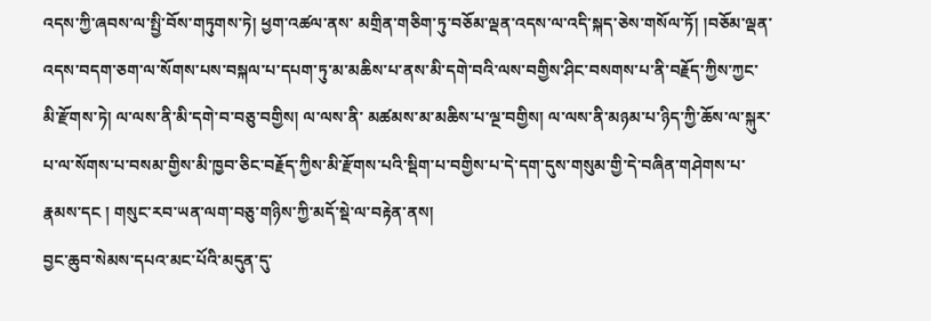འདས་ཀྱི་ཞབས་ལ་སྤྱི་བོས་གཏུགས་ཏེ། ཕྱག་འཚལ་ནས་ མགྲིན་གཅིག་ཏུ་བཅོམ་ལྡན་འདས་ལ་འདི་སྐད་ཅེས་གསོལ་ཏོ། །བཅོམ་ལྡན་འདས་བདག་ཅག་ལ་སོགས་པས་བསྐལ་པ་དཔག་ཏུ་མ་མཆིས་པ་ནས་མི་དགེ་བའི་ལས་བགྱིས་ཤིང་བསགས་པ་ནི་བརྗོད་ཀྱིས་ཀྱང་མི་རྫོགས་ཏེ། ལ་ལས་ནི་མི་དགེ་བ་བཅུ་བགྱིས། ལ་ལས་ནི་ མཚམས་མ་མཆིས་པ་ལྔ་བགྱིས། ལ་ལས་ནི་མཉམ་པ་ཉིད་ཀྱི་ཆོས་ལ་སྐུར་པ་ལ་སོགས་པ་བསམ་གྱིས་མི་ཁྱབ་ཅིང་བརྗོད་ཀྱིས་མི་རྫོགས་པའི་སྡིག་པ་བགྱིས་པ་དེ་དག་དུས་གསུམ་གྱི་དེ་བཞིན་གཤེགས་པ་རྣམས་དང ། གསུང་རབ་ཡན་ལག་བཅུ་གཉིས་ཀྱི་མདོ་སྡེ་ལ་བརྟེན་ནས།
བྱང་ཆུབ་སེམས་དཔའ་མང་པོའི་མདུན་དུ་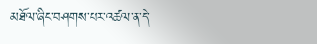མཐོལ་ཞིང་བཤགས་པར་འཚལ་ན་དེ་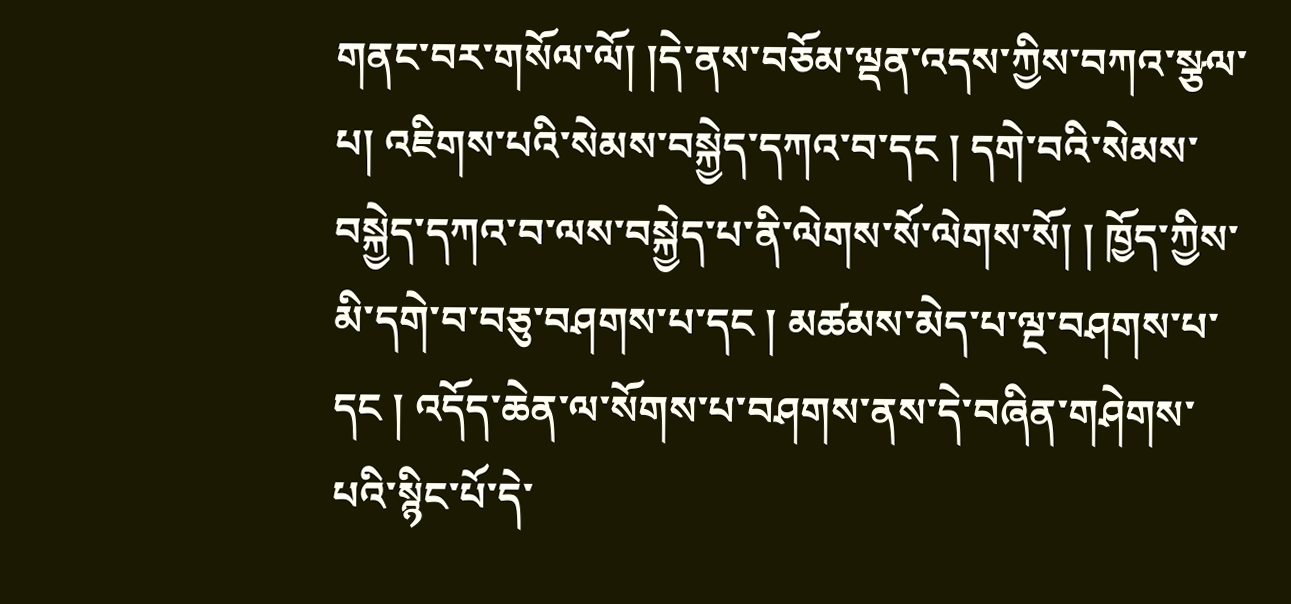གནང་བར་གསོལ་ལོ། །དེ་ནས་བཅོམ་ལྡན་འདས་ཀྱིས་བཀའ་སྩལ་པ། འཇིགས་པའི་སེམས་བསྐྱེད་དཀའ་བ་དང ། དགེ་བའི་སེམས་བསྐྱེད་དཀའ་བ་ལས་བསྐྱེད་པ་ནི་ལེགས་སོ་ལེགས་སོ། ། ཁྱོད་ཀྱིས་མི་དགེ་བ་བཅུ་བཤགས་པ་དང ། མཚམས་མེད་པ་ལྔ་བཤགས་པ་དང ། འདོད་ཆེན་ལ་སོགས་པ་བཤགས་ནས་དེ་བཞིན་གཤེགས་པའི་སྙིང་པོ་དེ་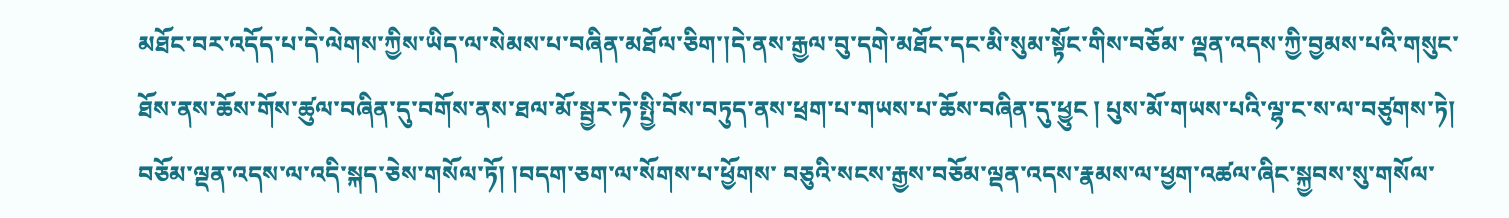མཐོང་བར་འདོད་པ་དེ་ལེགས་ཀྱིས་ཡིད་ལ་སེམས་པ་བཞིན་མཐོལ་ཅིག་།དེ་ནས་རྒྱལ་བུ་དགེ་མཐོང་དང་མི་སུམ་སྟོང་གིས་བཅོམ་ ལྡན་འདས་ཀྱི་བྱམས་པའི་གསུང་ཐོས་ནས་ཆོས་གོས་ཚུལ་བཞིན་དུ་བགོས་ནས་ཐལ་མོ་སྦྱར་ཏེ་སྤྱི་བོས་བཏུད་ནས་ཕྲག་པ་གཡས་པ་ཆོས་བཞིན་དུ་ཕྱུང ། པུས་མོ་གཡས་པའི་ལྷ་ང་ས་ལ་བཙུགས་ཏེ། བཅོམ་ལྡན་འདས་ལ་འདི་སྐད་ཅེས་གསོལ་ཏོ། །བདག་ཅག་ལ་སོགས་པ་ཕྱོགས་ བཅུའི་སངས་རྒྱས་བཅོམ་ལྡན་འདས་རྣམས་ལ་ཕྱག་འཚལ་ཞིང་སྐྱབས་སུ་གསོལ་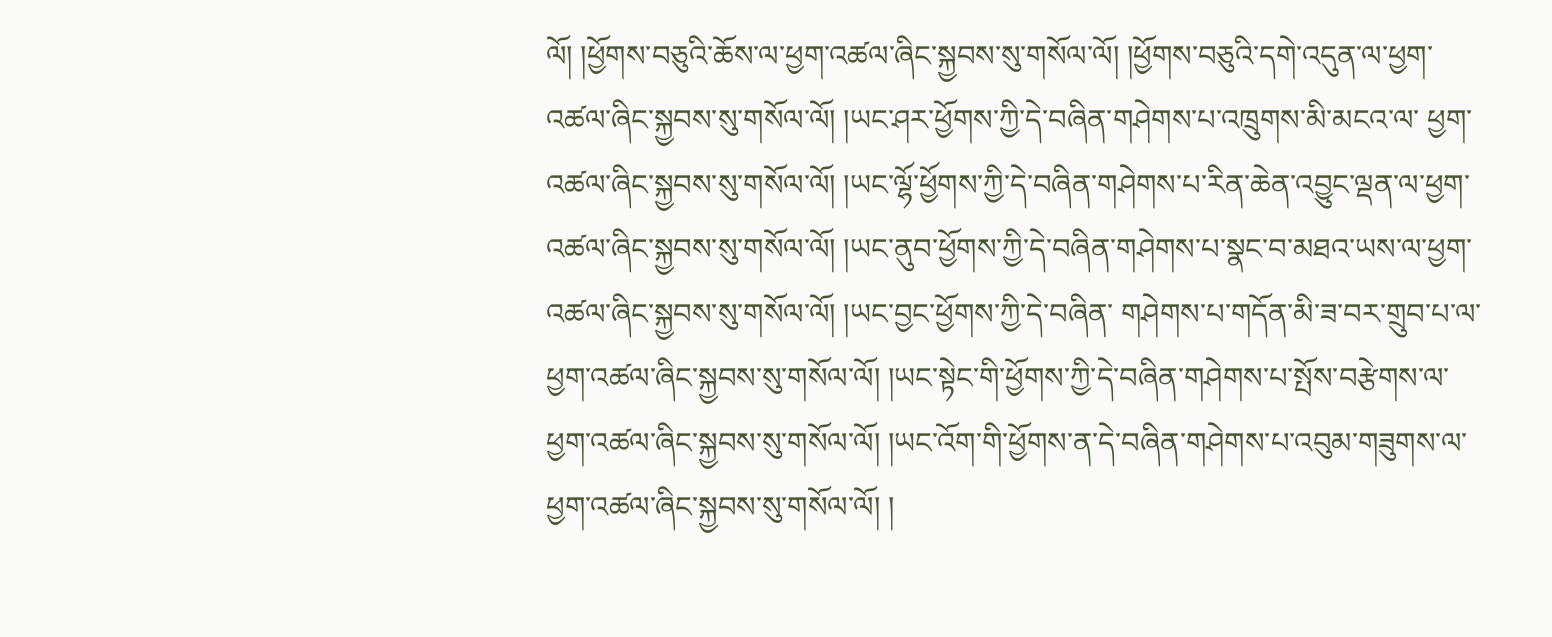ལོ། །ཕྱོགས་བཅུའི་ཆོས་ལ་ཕྱག་འཚལ་ཞིང་སྐྱབས་སུ་གསོལ་ལོ། །ཕྱོགས་བཅུའི་དགེ་འདུན་ལ་ཕྱག་འཚལ་ཞིང་སྐྱབས་སུ་གསོལ་ལོ། །ཡང་ཤར་ཕྱོགས་ཀྱི་དེ་བཞིན་གཤེགས་པ་འཁྲུགས་མི་མངའ་ལ་ ཕྱག་འཚལ་ཞིང་སྐྱབས་སུ་གསོལ་ལོ། །ཡང་ལྷོ་ཕྱོགས་ཀྱི་དེ་བཞིན་གཤེགས་པ་རིན་ཆེན་འབྱུང་ལྡན་ལ་ཕྱག་འཚལ་ཞིང་སྐྱབས་སུ་གསོལ་ལོ། །ཡང་ནུབ་ཕྱོགས་ཀྱི་དེ་བཞིན་གཤེགས་པ་སྣང་བ་མཐའ་ཡས་ལ་ཕྱག་འཚལ་ཞིང་སྐྱབས་སུ་གསོལ་ལོ། །ཡང་བྱང་ཕྱོགས་ཀྱི་དེ་བཞིན་ གཤེགས་པ་གདོན་མི་ཟ་བར་གྲུབ་པ་ལ་ཕྱག་འཚལ་ཞིང་སྐྱབས་སུ་གསོལ་ལོ། །ཡང་སྟེང་གི་ཕྱོགས་ཀྱི་དེ་བཞིན་གཤེགས་པ་སྤོས་བརྩེགས་ལ་ཕྱག་འཚལ་ཞིང་སྐྱབས་སུ་གསོལ་ལོ། །ཡང་འོག་གི་ཕྱོགས་ན་དེ་བཞིན་གཤེགས་པ་འབུམ་གཟུགས་ལ་ཕྱག་འཚལ་ཞིང་སྐྱབས་སུ་གསོལ་ལོ། །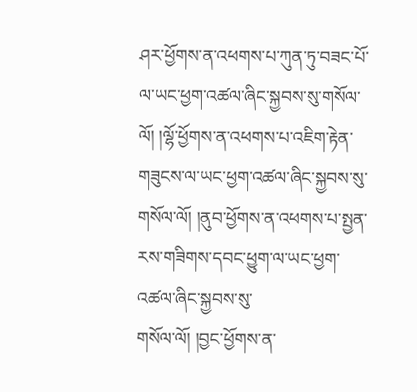ཤར་ཕྱོགས་ན་འཕགས་པ་ཀུན་ཏུ་བཟང་པོ་ལ་ཡང་ཕྱག་འཚལ་ཞིང་སྐྱབས་སུ་གསོལ་ལོ། །ལྷོ་ཕྱོགས་ན་འཕགས་པ་འཇིག་རྟེན་གཟུངས་ལ་ཡང་ཕྱག་འཚལ་ཞིང་སྐྱབས་སུ་གསོལ་ལོ། །ནུབ་ཕྱོགས་ན་འཕགས་པ་སྤྱན་རས་གཟིགས་དབང་ཕྱུག་ལ་ཡང་ཕྱག་འཚལ་ཞིང་སྐྱབས་སུ་
གསོལ་ལོ། །བྱང་ཕྱོགས་ན་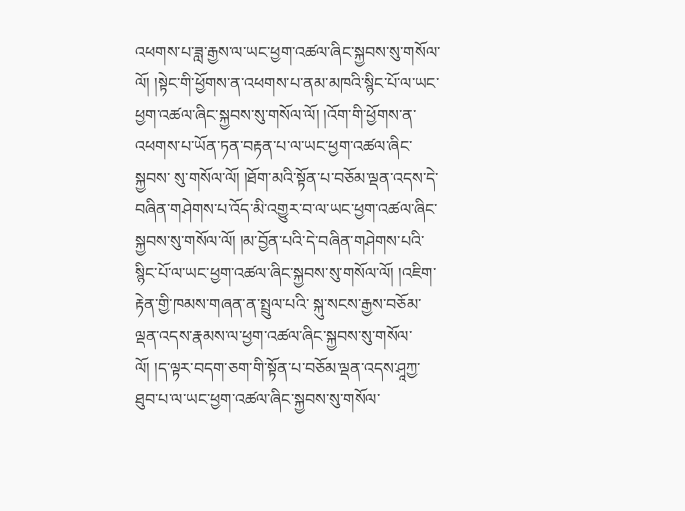འཕགས་པ་ཟླ་རྒྱས་ལ་ཡང་ཕྱག་འཚལ་ཞིང་སྐྱབས་སུ་གསོལ་ལོ། །སྟེང་གི་ཕྱོགས་ན་འཕགས་པ་ནམ་མཁའི་སྙིང་པོ་ལ་ཡང་ཕྱག་འཚལ་ཞིང་སྐྱབས་སུ་གསོལ་ལོ། །འོག་གི་ཕྱོགས་ན་འཕགས་པ་ཡོན་ཏན་བརྟན་པ་ལ་ཡང་ཕྱག་འཚལ་ཞིང་སྐྱབས་ སུ་གསོལ་ལོ། །ཐོག་མའི་སྟོན་པ་བཅོམ་ལྡན་འདས་དེ་བཞིན་གཤེགས་པ་འོད་མི་འགྱུར་བ་ལ་ཡང་ཕྱག་འཚལ་ཞིང་སྐྱབས་སུ་གསོལ་ལོ། །མ་བྱོན་པའི་དེ་བཞིན་གཤེགས་པའི་སྙིང་པོ་ལ་ཡང་ཕྱག་འཚལ་ཞིང་སྐྱབས་སུ་གསོལ་ལོ། །འཇིག་རྟེན་གྱི་ཁམས་གཞན་ན་སྤྲུལ་པའི་ སྐུ་སངས་རྒྱས་བཅོམ་ལྡན་འདས་རྣམས་ལ་ཕྱག་འཚལ་ཞིང་སྐྱབས་སུ་གསོལ་ལོ། །ད་ལྟར་བདག་ཅག་གི་སྟོན་པ་བཅོམ་ལྡན་འདས་ཤཱཀྱ་ཐུབ་པ་ལ་ཡང་ཕྱག་འཚལ་ཞིང་སྐྱབས་སུ་གསོལ་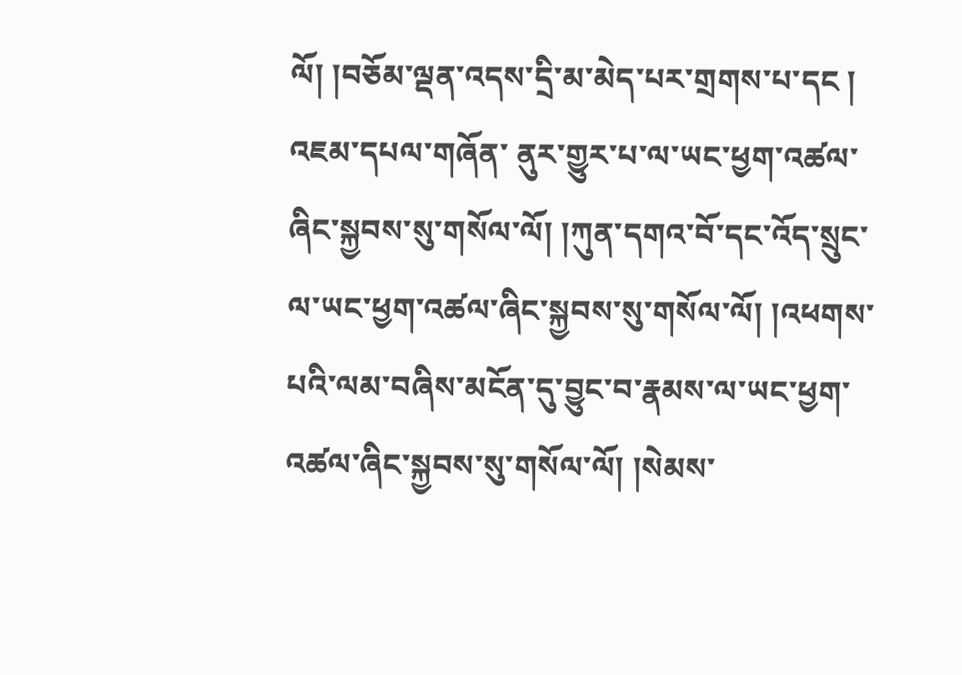ལོ། །བཅོམ་ལྡན་འདས་དྲི་མ་མེད་པར་གྲགས་པ་དང ། འཇམ་དཔལ་གཞོན་ ནུར་གྱུར་པ་ལ་ཡང་ཕྱག་འཚལ་ཞིང་སྐྱབས་སུ་གསོལ་ལོ། །ཀུན་དགའ་བོ་དང་འོད་སྲུང་ལ་ཡང་ཕྱག་འཚལ་ཞིང་སྐྱབས་སུ་གསོལ་ལོ། །འཕགས་པའི་ལམ་བཞིས་མངོན་དུ་བྱུང་བ་རྣམས་ལ་ཡང་ཕྱག་འཚལ་ཞིང་སྐྱབས་སུ་གསོལ་ལོ། །སེམས་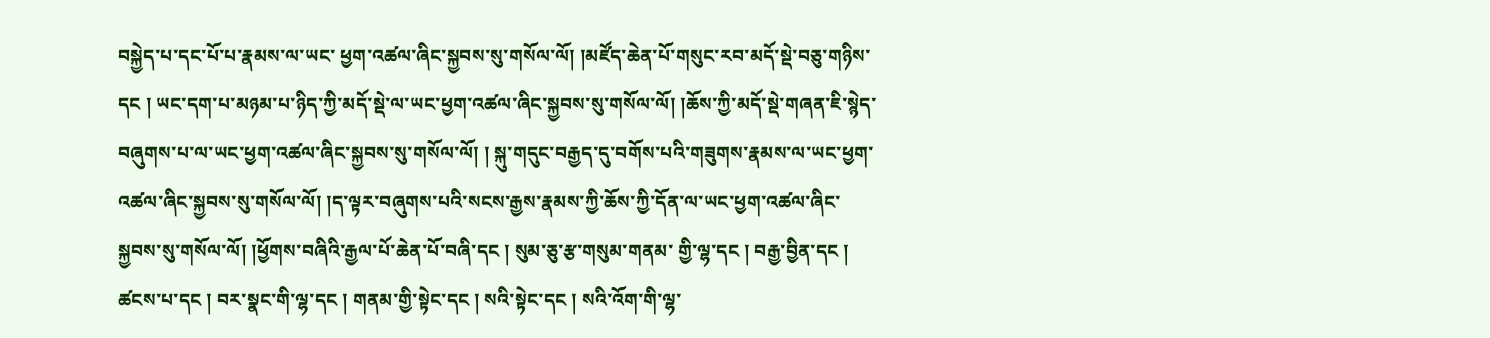བསྐྱེད་པ་དང་པོ་པ་རྣམས་ལ་ཡང་ ཕྱག་འཚལ་ཞིང་སྐྱབས་སུ་གསོལ་ལོ། །མཛོད་ཆེན་པོ་གསུང་རབ་མདོ་སྡེ་བཅུ་གཉིས་དང ། ཡང་དག་པ་མཉམ་པ་ཉིད་ཀྱི་མདོ་སྡེ་ལ་ཡང་ཕྱག་འཚལ་ཞིང་སྐྱབས་སུ་གསོལ་ལོ། །ཆོས་ཀྱི་མདོ་སྡེ་གཞན་ཇི་སྙེད་བཞུགས་པ་ལ་ཡང་ཕྱག་འཚལ་ཞིང་སྐྱབས་སུ་གསོལ་ལོ། ། སྐུ་གདུང་བརྒྱད་དུ་བགོས་པའི་གཟུགས་རྣམས་ལ་ཡང་ཕྱག་འཚལ་ཞིང་སྐྱབས་སུ་གསོལ་ལོ། །ད་ལྟར་བཞུགས་པའི་སངས་རྒྱས་རྣམས་ཀྱི་ཆོས་ཀྱི་དོན་ལ་ཡང་ཕྱག་འཚལ་ཞིང་སྐྱབས་སུ་གསོལ་ལོ། །ཕྱོགས་བཞིའི་རྒྱལ་པོ་ཆེན་པོ་བཞི་དང ། སུམ་ཅུ་རྩ་གསུམ་གནམ་ གྱི་ལྷ་དང ། བརྒྱ་བྱིན་དང ། ཚངས་པ་དང ། བར་སྣང་གི་ལྷ་དང ། གནམ་གྱི་སྟེང་དང ། སའི་སྟེང་དང ། སའི་འོག་གི་ལྷ་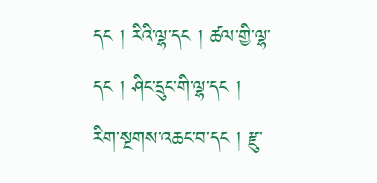དང ། རིའི་ལྷ་དང ། ཚལ་གྱི་ལྷ་དང ། ཤིང་དྲུང་གི་ལྷ་དང ། རིག་སྔགས་འཆང་བ་དང ། རྫུ་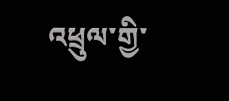འཕྲུལ་གྱི་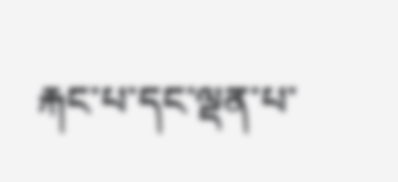རྐང་པ་དང་ལྡན་པ་